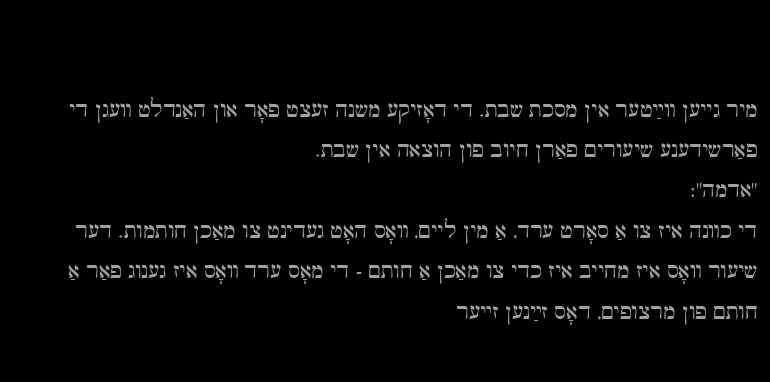מיר גייען װײַטער אין מסכת שבת. די דאָזיקע משנה זעצט פאָר און האַנדלט װעגן די פאַרשידענע שיעורים פאַרן חיוב פון הוצאה אין שבת.
"אדמה":
די כװנה איז צו אַ סאָרט ערד, אַ מין ליים, װאָס האָט געדינט צו מאַכן חותמות. דער שיעור װאָס איז מחייב איז כדי צו מאַכן אַ חותם - די מאָס ערד װאָס איז גענוג פאַר אַ חותם פון מרצופים, דאָס זײַנען זײער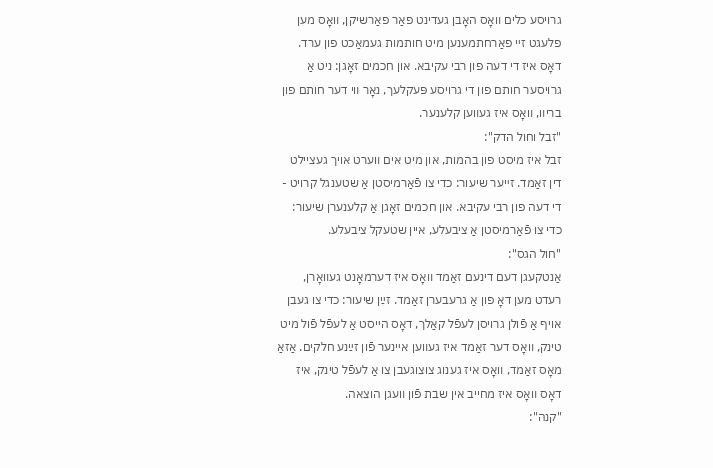גרויסע כלים װאָס האָבן געדינט פאַר פאַרשיקן, װאָס מען פלעגט זײ פאַרחתמענען מיט חותמות געמאַכט פון ערד. דאָס איז די דעה פון רבי עקיבא. און חכמים זאָגן: ניט אַ גרויסער חותם פון די גרויסע פּעקלעך, נאָר װי דער חותם פון בריװ, װאָס איז געװען קלענער.
"זבל וחול הדק":
זבל איז מיסט פון בהמות, און מיט אים װערט אויך געציילט דין זאַמד. זײער שיעור: כדי צו פֿאַרמיסטן אַ שטענגל קרויט - די דעה פון רבי עקיבא. און חכמים זאָגן אַ קלענערן שיעור: כדי צו פֿאַרמיסטן אַ ציבעלע, איין שטעקל ציבעלע.
"חול הגס":
אַנטקעגן דעם דינעם זאַמד װאָס איז דערמאָנט געװאָרן, רעדט מען דאָ פון אַ גרעבערן זאַמד. זײַן שיעור: כדי צו געבן אויף אַ פֿולן גרויסן לעפֿל קאַלך, דאָס הײסט אַ לעפֿל פֿול מיט טינק, װאָס דער זאַמד איז געװען אײנער פֿון זײַנע חלקים. אַזאַ מאָס זאַמד, װאָס איז גענוג צוצוגעבן צו אַ לעפֿל טינק, איז דאָס װאָס איז מחייב אין שבת פֿון װעגן הוצאה.
"קנה":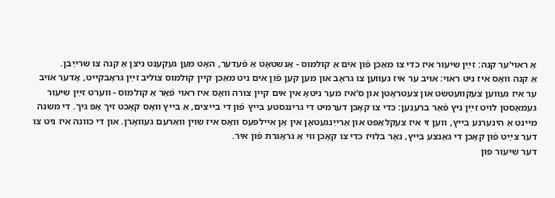אַ ראוי'ער קנה: זײַן שיעור איז כדי צו מאַכן פֿון אים אַ קולמוס - אַנשטאָט אַ פֿעדער, האָט מען געקענט ניצן אַ קנה צו שרײַבן.
אַ קנה װאָס איז ניט ראוי: אויב ער איז געװען צו גראָב און מען קען פֿון אים ניט מאַכן קײן קולמוס צוליב זײַן גראָבקײט, אָדער אויב ער איז געװען צעקװעטשט און צעטראָטן און ס'איז מער ניטאָ אין אים קײן צורה װאָס איז ראוי פֿאַר אַ קולמוס - װערט זײַן שיעור געמאָסטן לויט זײַן ניץ פֿאַר ברענען: כדי צו קאָכן דערמיט די גרינגסטע בײץ פֿון די בײצים, אַ בײץ װאָס קאָכט זיך אָפּ גיך. די משנה מײנט אַ הינערנע בײץ, װען זי איז צעקלאַפּט און אַרײַנגעטאָן אין אַן איילפּעס װאָס איז שוין װאַרעם געװאָרן. און די כװנה איז ניט צו דער צײַט פֿון קאָכן די גאַנצע בײץ, נאָר בלויז כדי צו קאָכן װי אַ גראָגרת פֿון איר.
דער שיעור פון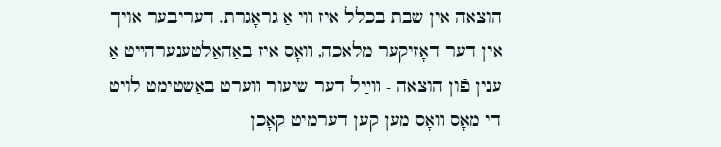הוצאה אין שבת בכלל איז װי אַ גראָגרת. דעריבער אויך אין דער דאָזיקער מלאכה, װאָס איז באַהאַלטענערהײט אַ ענין פֿון הוצאה - װײַל דער שיעור װערט באַשטימט לויט די מאָס װאָס מען קען דערמיט קאָכן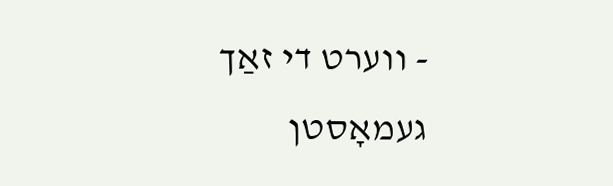- װערט די זאַך געמאָסטן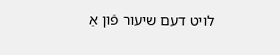לויט דעם שיעור פֿון אַ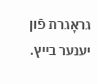גראָגרת פֿון יענער בײץ.